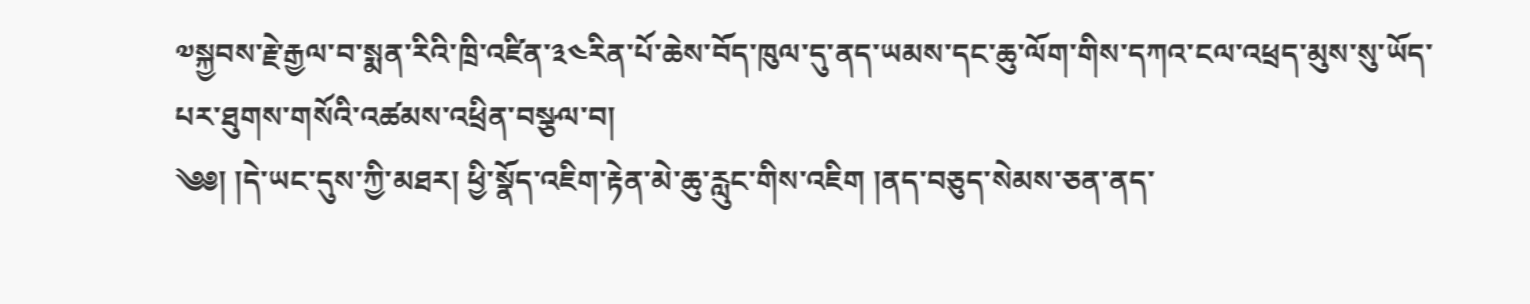༧སྐྱབས་རྗེ་རྒྱལ་བ་སྨན་རིའི་ཁྲི་འཛིན་༣༤རིན་པོ་ཆེས་བོད་ཁུལ་དུ་ནད་ཡམས་དང་ཆུ་ལོག་གིས་དཀའ་ངལ་འཕྲད་མུས་སུ་ཡོད་པར་ཐུགས་གསོའི་འཚམས་འཕྲིན་བསྩལ་བ།
༄༅། །དེ་ཡང་དུས་ཀྱི་མཐར། ཕྱི་སྣོད་འཇིག་རྟེན་མེ་ཆུ་རླུང་གིས་འཇིག །ནད་བཅུད་སེམས་ཅན་ནད་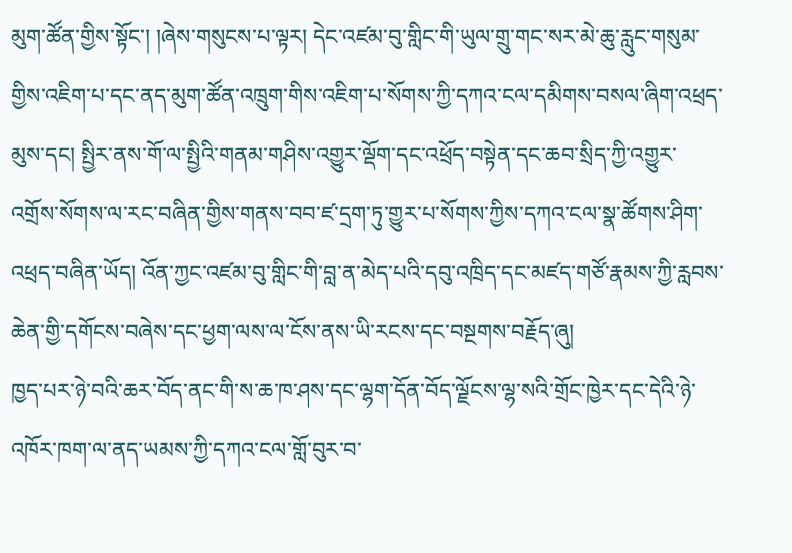མུག་ཚོན་གྱིས་སྟོང་། །ཞེས་གསུངས་པ་ལྟར། དེང་འཛམ་བུ་གླིང་གི་ཡུལ་གྲུ་གང་སར་མེ་ཆུ་རླུང་གསུམ་གྱིས་འཇིག་པ་དང་ནད་མུག་ཚོན་འཁྲུག་གིས་འཇིག་པ་སོགས་ཀྱི་དཀའ་ངལ་དམིགས་བསལ་ཞིག་འཕྲད་མུས་དང། སྤྱིར་ནས་གོ་ལ་སྤྱིའི་གནམ་གཤིས་འགྱུར་ལྡོག་དང་འཕྲོད་བསྟེན་དང་ཆབ་སྲིད་ཀྱི་འགྱུར་འགྲོས་སོགས་ལ་རང་བཞིན་གྱིས་གནས་བབ་ཛ་དྲག་ཏུ་གྱུར་པ་སོགས་ཀྱིས་དཀའ་ངལ་སྣ་ཚོགས་ཤིག་འཕྲད་བཞིན་ཡོད། འོན་ཀྱང་འཛམ་བུ་གླིང་གི་བླ་ན་མེད་པའི་དབུ་འཁྲིད་དང་མཛད་གཙོ་རྣམས་ཀྱི་རླབས་ཆེན་གྱི་དགོངས་བཞེས་དང་ཕྱག་ལས་ལ་ངོས་ནས་ཡི་རངས་དང་བསྔགས་བརྗོད་ཞུ།
ཁྱད་པར་ཉེ་བའི་ཆར་བོད་ནང་གི་ས་ཆ་ཁ་ཤས་དང་ལྷག་དོན་བོད་ལྗོངས་ལྷ་སའི་གྲོང་ཁྱེར་དང་དེའི་ཉེ་འཁོར་ཁག་ལ་ནད་ཡམས་ཀྱི་དཀའ་ངལ་གློ་བུར་བ་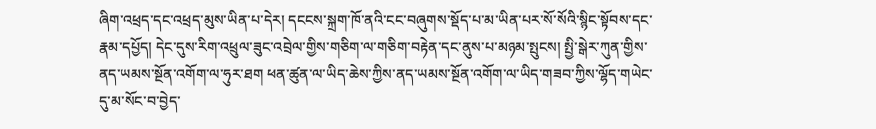ཞིག་འཕྲད་དང་འཕྲད་མུས་ཡིན་པ་དེར། དངངས་སྐྲག་ཁོ་ནའི་ངང་བཞུགས་སྡོད་པ་མ་ཡིན་པར་སོ་སོའི་སྙིང་སྟོབས་དང་རྣམ་དཔྱོད། དེང་དུས་རིག་འཕྲུལ་ཟུང་འབྲེལ་གྱིས་གཅིག་ལ་གཅིག་བརྟེན་དང་ནུས་པ་མཉམ་སྤུངས། སྤྱི་སྒེར་ཀུན་གྱིས་ནད་ཡམས་སྔོན་འགོག་ལ་ཧུར་ཐག ཕན་ཚུན་ལ་ཡིད་ཆེས་ཀྱིས་ནད་ཡམས་སྔོན་འགོག་ལ་ཡིད་གཟབ་ཀྱིས་ལྷོད་གཡེང་དུ་མ་སོང་བ་བྱེད་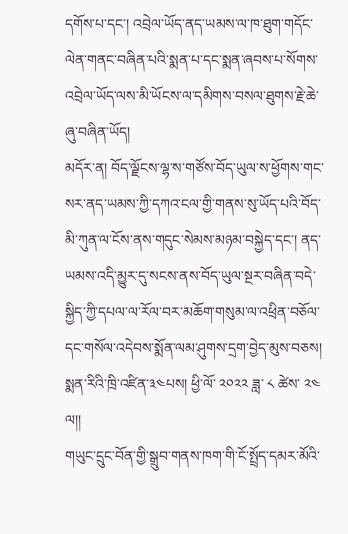དགོས་པ་དང་། འབྲེལ་ཡོད་ནད་ཡམས་ལ་ཁ་ཐུག་གདོང་ལེན་གནང་བཞིན་པའི་སྨན་པ་དང་སྨན་ཞབས་པ་སོགས་འབྲེལ་ཡོད་ལས་མི་ཡོངས་ལ་དམིགས་བསལ་ཐུགས་རྗེ་ཆེ་ཞུ་བཞིན་ཡོད།
མདོར་ན། བོད་ལྗོངས་ལྷ་ས་གཙོས་བོད་ཡུལ་ས་ཕྱོགས་གང་སར་ནད་ཡམས་ཀྱི་དཀའ་ངལ་གྱི་གནས་སུ་ཡོད་པའི་བོད་མི་ཀུན་ལ་ངོས་ནས་གདུང་སེམས་མཉམ་བསྐྱེད་དང་། ནད་ཡམས་འདི་མྱུར་དུ་སངས་ནས་བོད་ཡུལ་སྔར་བཞིན་བདེ་སྐྱིད་ཀྱི་དཔལ་ལ་རོལ་བར་མཆོག་གསུམ་ལ་འཕྲིན་བཅོལ་དང་གསོལ་འདེབས་སྨོན་ལམ་ཤུགས་དྲག་བྱེད་མུས་བཅས།    སྨན་རིའི་ཁྲི་འཛིན་༣༤པས། ཕྱི་ལོ་ ༢༠༢༢ ཟླ་ ༨ ཚེས་ ༢༤ ལ།།
གཡུང་དྲུང་བོན་གྱི་སྒྲུབ་གནས་ཁག་གི་ངོ་སྤྲོད་དམར་མོའི་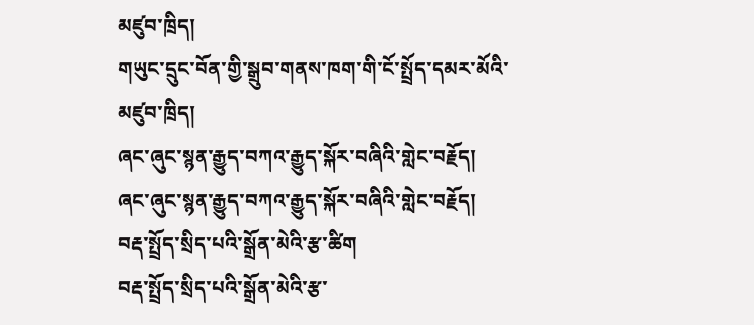མཛུབ་ཁྲིད།
གཡུང་དྲུང་བོན་གྱི་སྒྲུབ་གནས་ཁག་གི་ངོ་སྤྲོད་དམར་མོའི་མཛུབ་ཁྲིད།
ཞང་ཞུང་སྙན་རྒྱུད་བཀའ་རྒྱུད་སྐོར་བཞིའི་གླེང་བརྗོད།
ཞང་ཞུང་སྙན་རྒྱུད་བཀའ་རྒྱུད་སྐོར་བཞིའི་གླེང་བརྗོད།
བརྡ་སྤྲོད་སྲིད་པའི་སྒྲོན་མེའི་རྩ་ཚིག
བརྡ་སྤྲོད་སྲིད་པའི་སྒྲོན་མེའི་རྩ་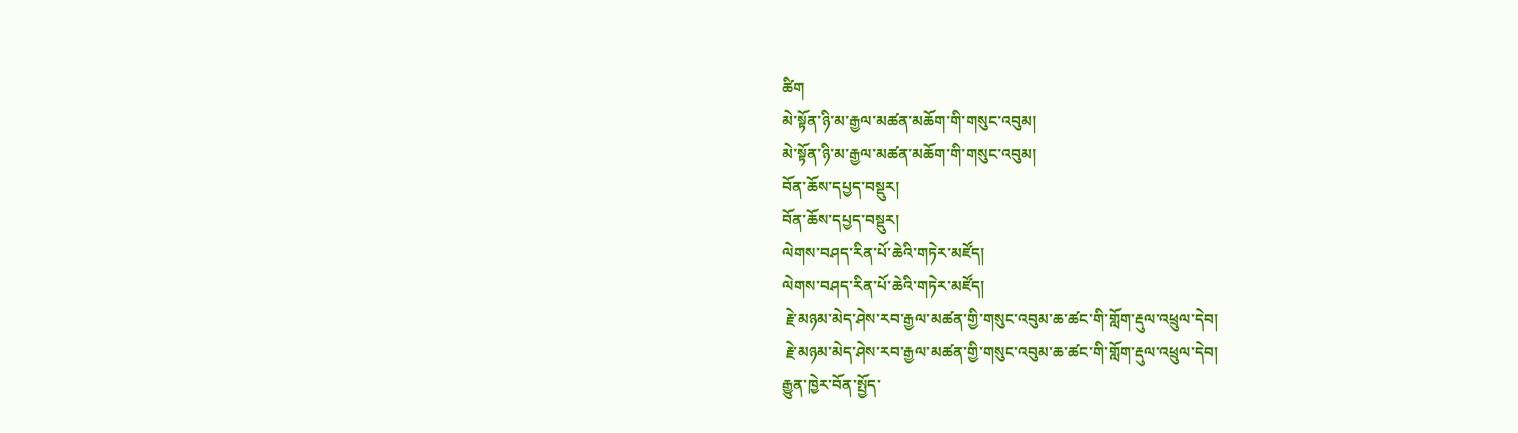ཚིག
མེ་སྟོན་ཉི་མ་རྒྱལ་མཚན་མཆོག་གི་གསུང་འབུམ།
མེ་སྟོན་ཉི་མ་རྒྱལ་མཚན་མཆོག་གི་གསུང་འབུམ།
བོན་ཆོས་དཔྱད་བསྡུར།
བོན་ཆོས་དཔྱད་བསྡུར།
ལེགས་བཤད་རིན་པོ་ཆེའི་གཏེར་མཛོད།
ལེགས་བཤད་རིན་པོ་ཆེའི་གཏེར་མཛོད།
 རྗེ་མཉམ་མེད་ཤེས་རབ་རྒྱལ་མཚན་གྱི་གསུང་འབུམ་ཆ་ཚང་གི་གློག་རྡུལ་འཕྲུལ་དེབ།
 རྗེ་མཉམ་མེད་ཤེས་རབ་རྒྱལ་མཚན་གྱི་གསུང་འབུམ་ཆ་ཚང་གི་གློག་རྡུལ་འཕྲུལ་དེབ།
རྒྱུན་ཁྱེར་བོན་སྤྱོད་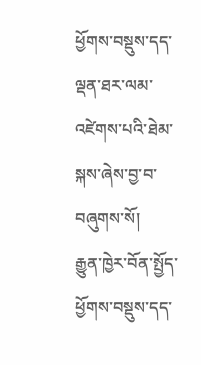ཕྱོགས་བསྡུས་དད་ལྡན་ཐར་ལམ་འཛེགས་པའི་ཐེམ་སྐས་ཞེས་བྱ་བ་བཞུགས་སོ།
རྒྱུན་ཁྱེར་བོན་སྤྱོད་ཕྱོགས་བསྡུས་དད་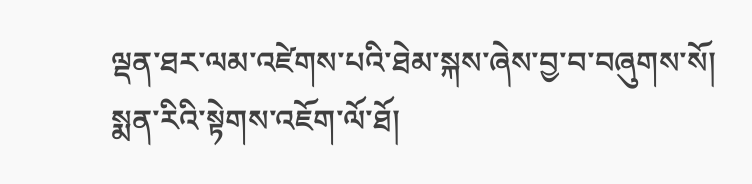ལྡན་ཐར་ལམ་འཛེགས་པའི་ཐེམ་སྐས་ཞེས་བྱ་བ་བཞུགས་སོ།
སྨན་རིའི་སྟེགས་འཇོག་ལོ་ཐོ།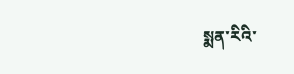སྨན་རིའི་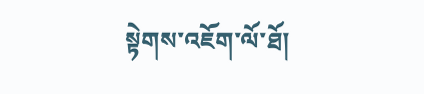སྟེགས་འཇོག་ལོ་ཐོ།